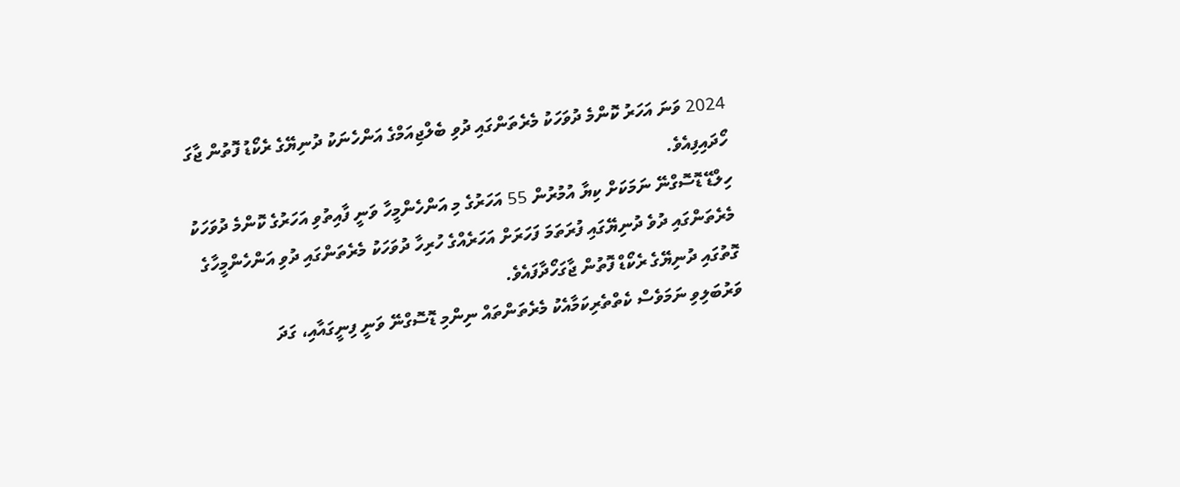2024 ވަނަ އަހަރު ކޮންމެ ދުވަހަކު މެރެތަންގައި ދުވި ބެލްޖިއަމްގެ އަންހެނަކު ދުނިޔޭގެ ރެކޯޑު ފޮތުން ޖާގަ ހޯދައިފިއެވެ.
ހިލްޑޭ ޑޮސޮގްނޭ ނަމަކަށް ކިޔާ އުމުރުން 55 އަހަރުގެ މި އަންހެންމީހާ ވަނީ ފާއިތުވި އަހަރުގެ ކޮންމެ ދުވަހަކު މެރެތަންގައި ދުވެ ދުނިޔޭގައި ފުރަތަމަ ފަހަރަށް އަހަރެއްގެ ހުރިހާ ދުވަހަކު މެރެތަންގައި ދުވި އަންހެންމީހާގެ ގޮތުގައި ދުނިޔޭގެ ރެކޯޑް ފޮތުން ޖާގަހޯދާފައެވެ.
ވަރުބަލިވި ނަމަވެސް ކެތްތެރިކަމާއެކު މެރެތަންތައް ނިންމި ޑޮސޮގްނޭ ވަނީ ފިނީގައާއި، ގަދަ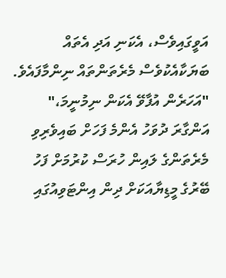އަވީގައިވެސް، އެކަނި އަދި އެތައް ބަޔަކާއެކުވެސް މެރެތަންތައް ނިންމާފައެވެ.
"އަހަރެން އުފާވޭ އެކަން ނިމުނީމަ،" އަންގާރަ ދުވަހު އެންމެ ފަހަށް ބައިވެރިވި މެރެތަންގެ ލައިން ހުރަސް ކުރުމަށް ފަހު ބޭރުގެ މީޑިޔާއަކަށް ދިން އިންޓަވިއުގައި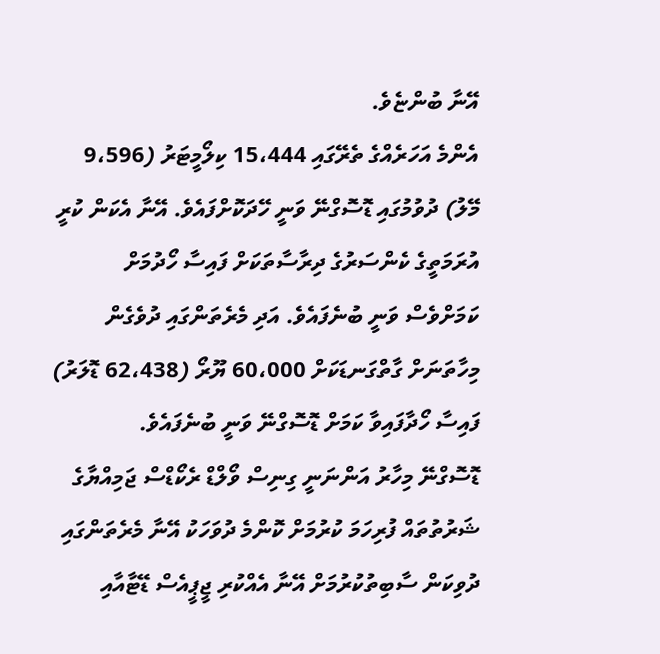އޭނާ ބުންޏެވެ.
އެންމެ އަހަރެއްގެ ތެރޭގައި 15،444 ކިލޯމީޓަރު (9،596 މޭލު) ދުވުމުގައި ޑޮސޮގްނޭ ވަނީ ހޭދަކޮށްފައެވެ. އޭނާ އެކަން ކުރީ އުރަމަތީގެ ކެންސަރުގެ ދިރާސާތަކަށް ފައިސާ ހޯދުމަށް ކަމަށްވެސް ވަނީ ބުނެފައެވެ. އަދި މެރެތަންގައި ދުވެގެން މިހާތަނަށް ގާތްގަނޑަކަށް 60،000 ޔޫރޯ (62،438 ޑޮލަރު) ފައިސާ ހޯދާފައިވާ ކަމަށް ޑޮސޮގްނޭ ވަނީ ބުނެފައެވެ.
ޑޮސޮގްނޭ މިހާރު އަންނަނީ ގިނިސް ވޯލްޑް ރެކޯޑްސް ޖަމިއްޔާގެ ޝަރުތުތައް ފުރިހަމަ ކުރުމަށް ކޮންމެ ދުވަހަކު އޭނާ މެރެތަންގައި ދުވިކަން ސާބިތުކުރުމަށް އޭނާ އެއްކުރި ޖީޕީއެސް ޑޭޓާއާއި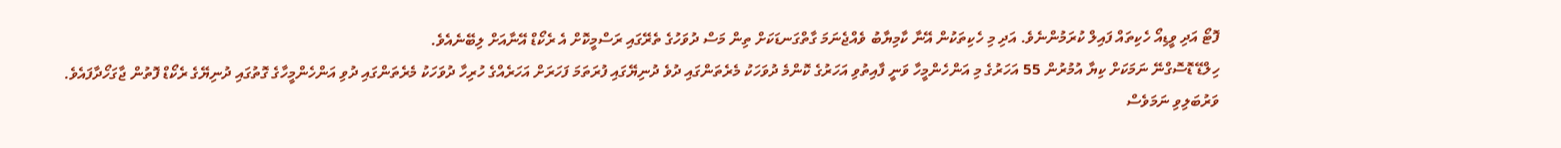ފޮޓޯ އަދި ވީޑިއޯ ހެކިތައް ފައިލް ކުރަމުންނެވެ. އަދި މި ހެކިތަކުން އޭނާ ކާމިޔާބު ވެއްޖެނަމަ ގާތްގަނޑަކަށް ތިން މަސް ދުވަހުގެ ތެރޭގައި ރަސްމީކޮށް އެ ރެކޯޑް އޭނާއަށް ލިބޭނެއެވެ.
ހިލްޑޭ ޑޮސޮގްނޭ ނަމަކަށް ކިޔާ އުމުރުން 55 އަހަރުގެ މި އަންހެންމީހާ ވަނީ ފާއިތުވި އަހަރުގެ ކޮންމެ ދުވަހަކު މެރެތަންގައި ދުވެ ދުނިޔޭގައި ފުރަތަމަ ފަހަރަށް އަހަރެއްގެ ހުރިހާ ދުވަހަކު މެރެތަންގައި ދުވި އަންހެންމީހާގެ ގޮތުގައި ދުނިޔޭގެ ރެކޯޑް ފޮތުން ޖާގަހޯދާފައެވެ.
ވަރުބަލިވި ނަމަވެސް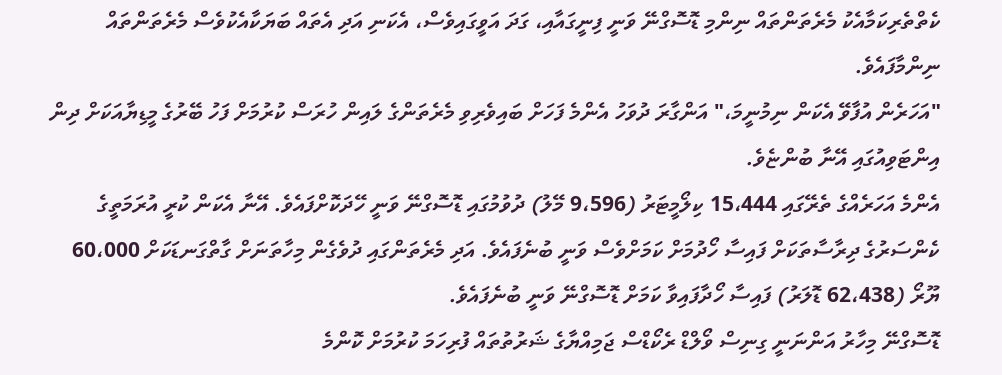ކެތްތެރިކަމާއެކު މެރެތަންތައް ނިންމި ޑޮސޮގްނޭ ވަނީ ފިނީގައާއި، ގަދަ އަވީގައިވެސް، އެކަނި އަދި އެތައް ބަޔަކާއެކުވެސް މެރެތަންތައް ނިންމާފައެވެ.
"އަހަރެން އުފާވޭ އެކަން ނިމުނީމަ،" އަންގާރަ ދުވަހު އެންމެ ފަހަށް ބައިވެރިވި މެރެތަންގެ ލައިން ހުރަސް ކުރުމަށް ފަހު ބޭރުގެ މީޑިޔާއަކަށް ދިން އިންޓަވިއުގައި އޭނާ ބުންޏެވެ.
އެންމެ އަހަރެއްގެ ތެރޭގައި 15،444 ކިލޯމީޓަރު (9،596 މޭލު) ދުވުމުގައި ޑޮސޮގްނޭ ވަނީ ހޭދަކޮށްފައެވެ. އޭނާ އެކަން ކުރީ އުރަމަތީގެ ކެންސަރުގެ ދިރާސާތަކަށް ފައިސާ ހޯދުމަށް ކަމަށްވެސް ވަނީ ބުނެފައެވެ. އަދި މެރެތަންގައި ދުވެގެން މިހާތަނަށް ގާތްގަނޑަކަށް 60،000 ޔޫރޯ (62،438 ޑޮލަރު) ފައިސާ ހޯދާފައިވާ ކަމަށް ޑޮސޮގްނޭ ވަނީ ބުނެފައެވެ.
ޑޮސޮގްނޭ މިހާރު އަންނަނީ ގިނިސް ވޯލްޑް ރެކޯޑްސް ޖަމިއްޔާގެ ޝަރުތުތައް ފުރިހަމަ ކުރުމަށް ކޮންމެ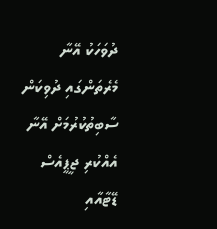ދުވަހަކު އޭނާ މެރެތަންގައި ދުވިކަން ސާބިތުކުރުމަށް އޭނާ އެއްކުރި ޖީޕީއެސް ޑޭޓާއާއި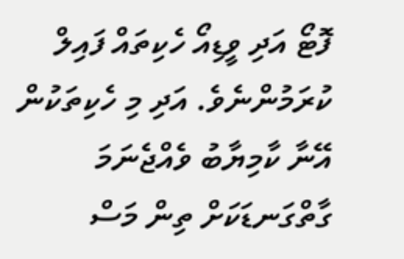ފޮޓޯ އަދި ވީޑިއޯ ހެކިތައް ފައިލް ކުރަމުންނެވެ. އަދި މި ހެކިތަކުން އޭނާ ކާމިޔާބު ވެއްޖެނަމަ ގާތްގަނޑަކަށް ތިން މަސް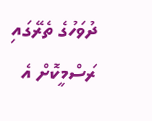ދުވަހުގެ ތެރޭގައި ރަސްމީކޮށް އެ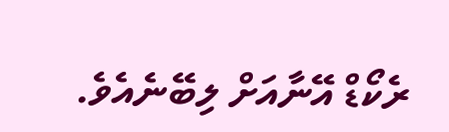ރެކޯޑް އޭނާއަށް ލިބޭނެއެވެ.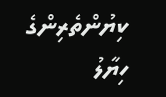ކިޔުންތެރިންގެ ހިޔާލު